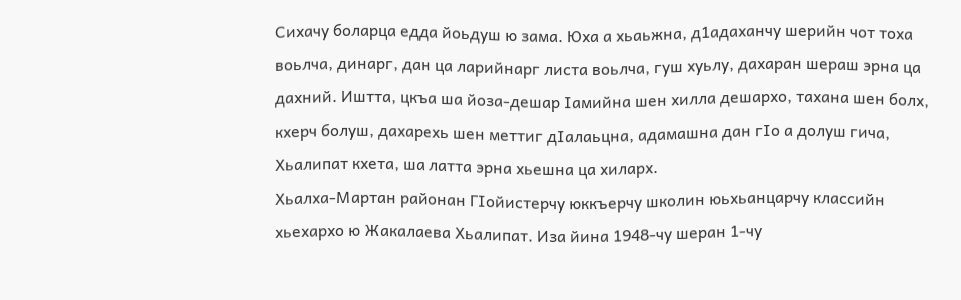Сихачу боларца едда йоьдуш ю зама. Юха а хьаьжна, д1адаханчу шерийн чот тоха воьлча, динарг, дан ца ларийнарг листа воьлча, гуш хуьлу, дахаран шераш эрна ца дахний. Иштта, цкъа ша йоза-дешар Iамийна шен хилла дешархо, тахана шен болх, кхерч болуш, дахарехь шен меттиг дIалаьцна, адамашна дан гIо а долуш гича, Хьалипат кхета, ша латта эрна хьешна ца хиларх.
Хьалха-Мартан районан ГIойистерчу юккъерчу школин юьхьанцарчу классийн хьехархо ю Жакалаева Хьалипат. Иза йина 1948-чу шеран 1-чу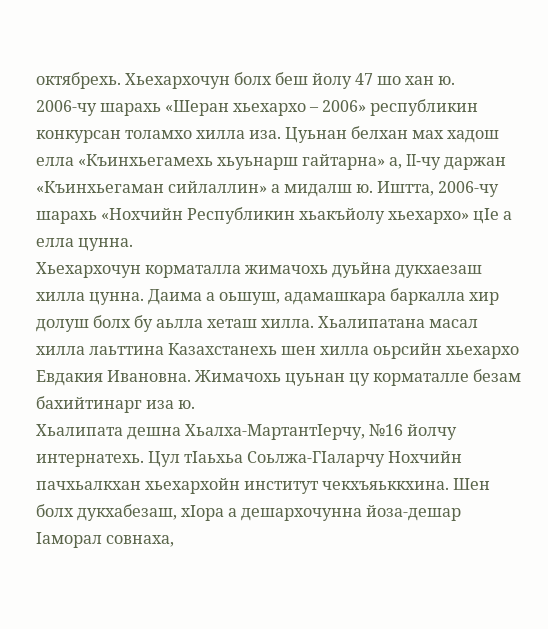октябрехь. Хьехархочун болх беш йолу 47 шо хан ю.
2006-чу шарахь «Шеран хьехархо – 2006» республикин конкурсан толамхо хилла иза. Цуьнан белхан мах хадош елла «Къинхьегамехь хьуьнарш гайтарна» а, II-чу даржан «Къинхьегаман сийлаллин» а мидалш ю. Иштта, 2006-чу шарахь «Нохчийн Республикин хьакъйолу хьехархо» цIе а елла цунна.
Хьехархочун корматалла жимачохь дуьйна дукхаезаш хилла цунна. Даима а оьшуш, адамашкара баркалла хир долуш болх бу аьлла хеташ хилла. Хьалипатана масал хилла лаьттина Казахстанехь шен хилла оьрсийн хьехархо Евдакия Ивановна. Жимачохь цуьнан цу корматалле безам бахийтинарг иза ю.
Хьалипата дешна Хьалха-МартантIерчу, №16 йолчу интернатехь. Цул тIаьхьа Соьлжа-ГIаларчу Нохчийн пачхьалкхан хьехархойн институт чекхъяьккхина. Шен болх дукхабезаш, хIора а дешархочунна йоза-дешар Iаморал совнаха,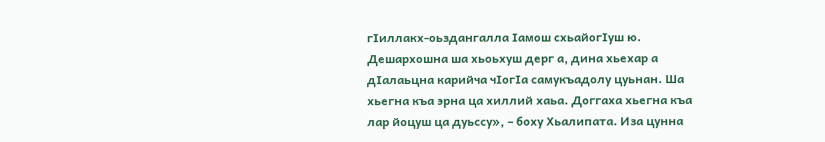гIиллакх-оьздангалла Iамош схьайогIуш ю. Дешархошна ша хьоьхуш дерг а, дина хьехар а дIалаьцна карийча чIогIа самукъадолу цуьнан. Ша хьегна къа эрна ца хиллий хаьа. Доггаха хьегна къа лар йоцуш ца дуьссу», – боху Хьалипата. Иза цунна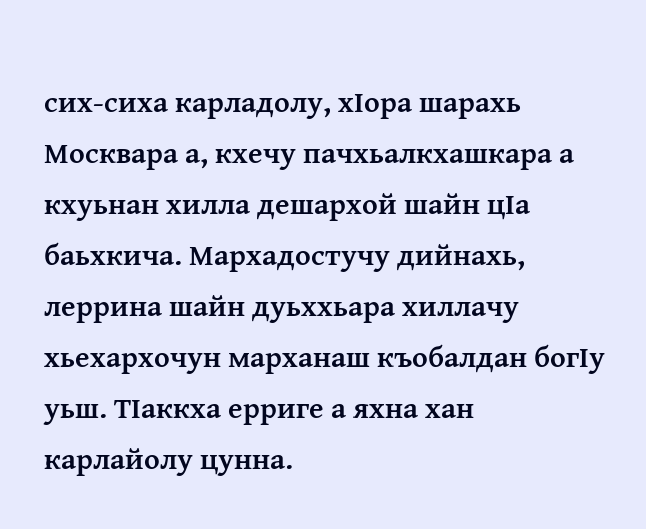сих-сиха карладолу, хIора шарахь Москвара а, кхечу пачхьалкхашкара а кхуьнан хилла дешархой шайн цIа баьхкича. Мархадостучу дийнахь, леррина шайн дуьххьара хиллачу хьехархочун марханаш къобалдан богIу уьш. ТIаккха ерриге а яхна хан карлайолу цунна.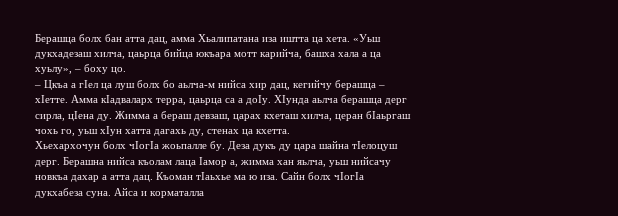Берашца болх бан атта дац, амма Хьалипатана иза иштта ца хета. «Уьш дукхадезаш хилча, цаьрца бийца юкъара мотт карийча, башха хала а ца хуьлу», – боху цо.
– Цкъа а гIел ца луш болх бо аьлча-м нийса хир дац, кегийчу берашца – хIетте. Амма кIадваларх терра, цаьрца са а доIу. ХIунда аьлча берашца дерг сирла, цIена ду. Жимма а бераш девзаш, царах кхеташ хилча, церан бIаьргаш чохь го, уьш хIун хатта дагахь ду, стенах ца кхетта.
Хьехархочун болх чIогIа жоьпалле бу. Деза дукъ ду цара шайна тIелоцуш дерг. Берашна нийса къолам лаца Iамор а, жимма хан яьлча, уьш нийсачу новкъа дахар а атта дац. Къоман тIаьхье ма ю иза. Сайн болх чIогIа дукхабеза суна. Айса и корматалла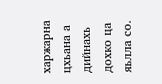харжарна цхьана а дийнахь дохко ца яьлла со.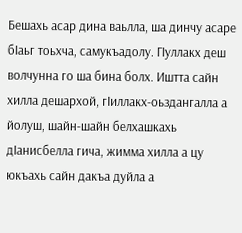Бешахь асар дина ваьлла, ша динчу асаре бIаьг тоьхча, самукъадолу. ГIуллакх деш волчунна го ша бина болх. Иштта сайн хилла дешархой, гIиллакх-оьздангалла а йолуш, шайн-шайн белхашкахь дIанисбелла гича, жимма хилла а цу юкъахь сайн дакъа дуйла а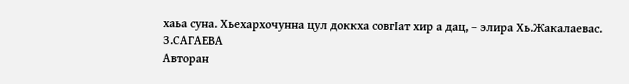хаьа суна. Хьехархочунна цул доккха совгIат хир а дац, – элира Хь.Жакалаевас.
З.САГАЕВА
Авторан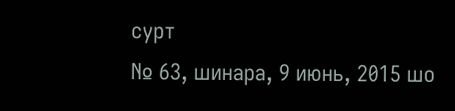сурт
№ 63, шинара, 9 июнь, 2015 шо